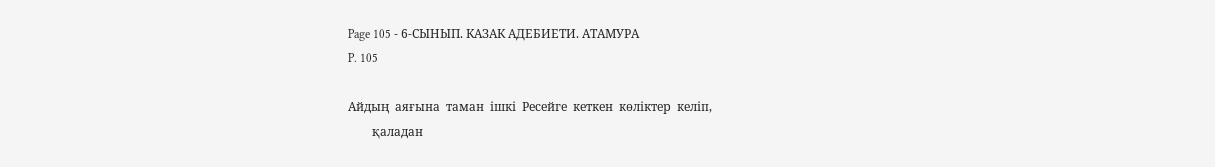Page 105 - 6-СЫНЫП. КАЗАК АДЕБИЕТИ. АТАМУРА
P. 105

Айдың  аяғына  таман  ішкі  Ресейге  кеткен  көліктер  келіп,
        қаладан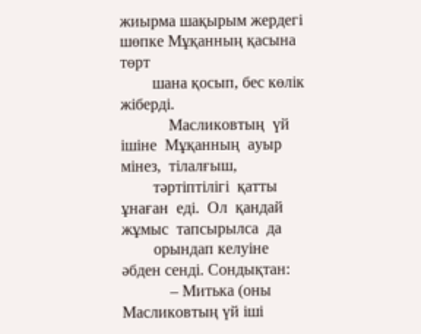жиырма шақырым жердегі шөпке Мұқанның қасына төрт
        шана қосып, бес көлік жіберді.
            Масликовтың  үй  ішіне  Мұқанның  ауыр  мінез,  тілалғыш,
        тәртіптілігі  қатты  ұнаған  еді.  Ол  қандай  жұмыс  тапсырылса  да
        орындап келуіне әбден сенді. Сондықтан:
            – Митька (оны Масликовтың үй іші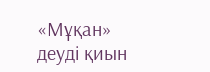«Мұқан» деуді қиын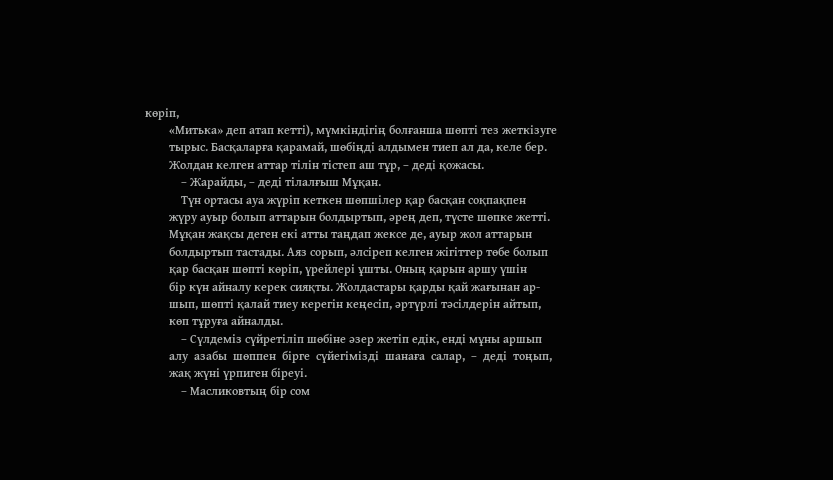көріп,
        «Митька» деп атап кетті), мүмкіндігің болғанша шөпті тез жеткізуге
        тырыс. Басқаларға қарамай, шөбіңді алдымен тиеп ал да, келе бер.
        Жолдан келген аттар тілін тістеп аш тұр, – деді қожасы.
            – Жарайды, – деді тілалғыш Мұқан.
            Түн ортасы ауа жүріп кеткен шөпшілер қар басқан соқпақпен
        жүру ауыр болып аттарын болдыртып, әрең деп, түсте шөпке жетті.
        Мұқан жақсы деген екі атты таңдап жексе де, ауыр жол аттарын
        болдыртып тастады. Аяз сорып, әлсіреп келген жігіттер төбе болып
        қар басқан шөпті көріп, үрейлері ұшты. Оның қарын аршу үшін
        бір күн айналу керек сияқты. Жолдастары қарды қай жағынан ар-
        шып, шөпті қалай тиеу керегін кеңесіп, әртүрлі тәсілдерін айтып,
        көп тұруға айналды.
            – Сүлдеміз сүйретіліп шөбіне әзер жетіп едік, енді мұны аршып
        алу  азабы  шөппен  бірге  сүйегімізді  шанаға  салар,  –  деді  тоңып,
        жақ жүні үрпиген біреуі.
            – Масликовтың бір сом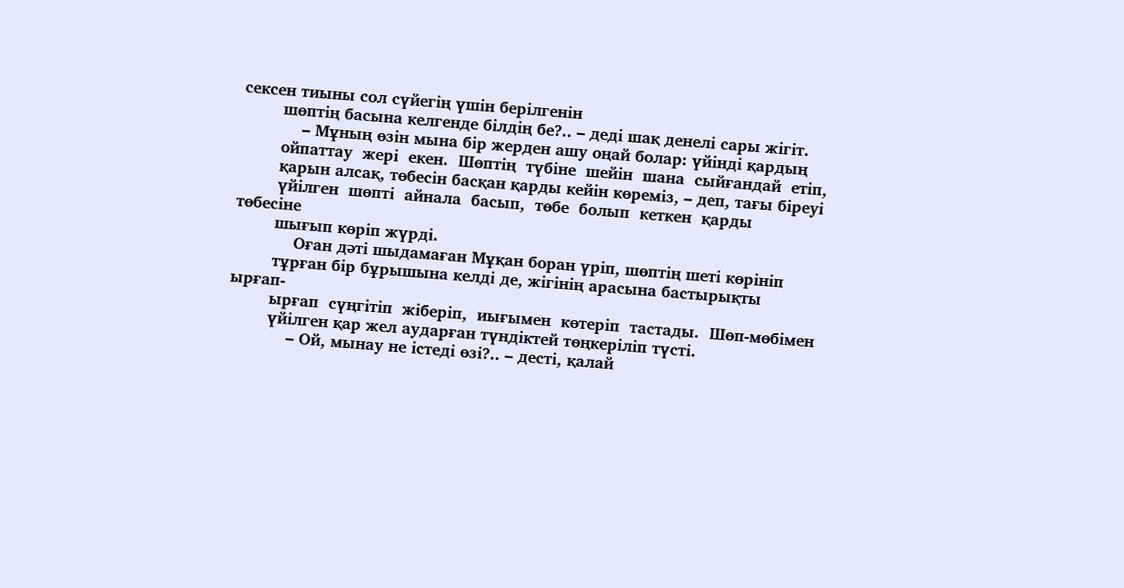сексен тиыны сол сүйегің үшін берілгенін
        шөптің басына келгенде білдің бе?.. – деді шақ денелі сары жігіт.
            – Мұның өзін мына бір жерден ашу оңай болар: үйінді қардың
        ойпаттау  жері  екен.  Шөптің  түбіне  шейін  шана  сыйғандай  етіп,
        қарын алсақ, төбесін басқан қарды кейін көреміз, – деп, тағы біреуі
        үйілген  шөпті  айнала  басып,  төбе  болып  кеткен  қарды  төбесіне
        шығып көріп жүрді.
            Оған дәті шыдамаған Мұқан боран үріп, шөптің шеті көрініп
        тұрған бір бұрышына келді де, жігінің арасына бастырықты ырғап-
        ырғап  сүңгітіп  жіберіп,  иығымен  көтеріп  тастады.  Шөп-мөбімен
        үйілген қар жел аударған түндіктей төңкеріліп түсті.
            – Ой, мынау не істеді өзі?.. – десті, қалай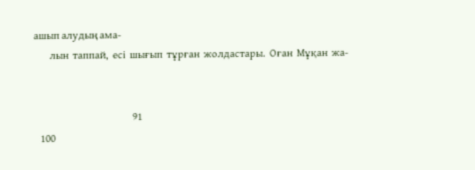ашып алудың ама-
        лын  таппай,  есі  шығып  тұрған  жолдастары.  Оған  Мұқан  жа-


                                                 91
   100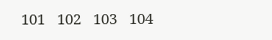101   102   103   104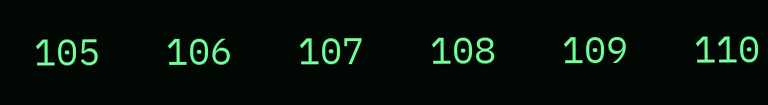105   106   107   108   109   110